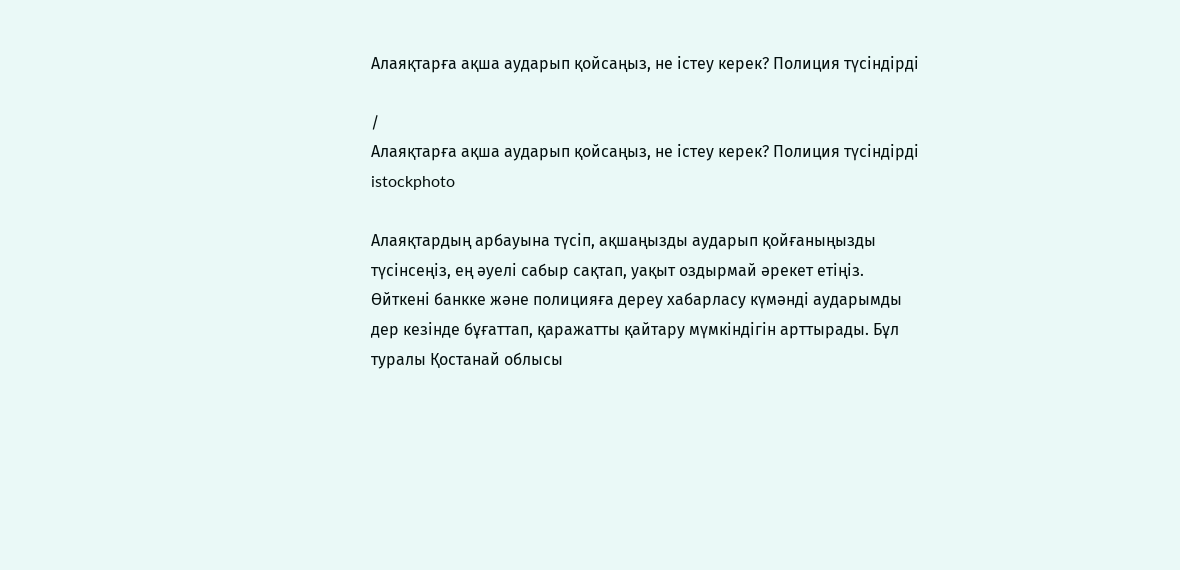Алаяқтарға ақша аударып қойсаңыз, не істеу керек? Полиция түсіндірді

/
Алаяқтарға ақша аударып қойсаңыз, не істеу керек? Полиция түсіндірді
istockphoto

Алаяқтардың арбауына түсіп, ақшаңызды аударып қойғаныңызды түсінсеңіз, ең әуелі сабыр сақтап, уақыт оздырмай әрекет етіңіз. Өйткені банкке және полицияға дереу хабарласу күмәнді аударымды дер кезінде бұғаттап, қаражатты қайтару мүмкіндігін арттырады. Бұл туралы Қостанай облысы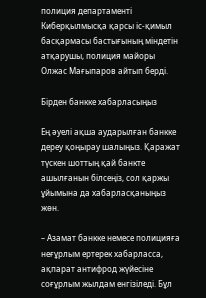полиция департаменті Киберқылмысқа қарсы іс-қимыл басқармасы бастығының міндетін атқарушы, полиция майоры Олжас Мағыпаров айтып берді.

Бірден банкке хабарласыңыз

Ең әуелі ақша аударылған банкке дереу қоңырау шалыңыз. Қаражат түскен шоттың қай банкте ашылғанын білсеңіз, сол қаржы ұйымына да хабарласқаныңыз жөн.

– Азамат банкке немесе полицияға неғұрлым ертерек хабарласса, ақпарат антифрод жүйесіне соғұрлым жылдам енгізіледі. Бұл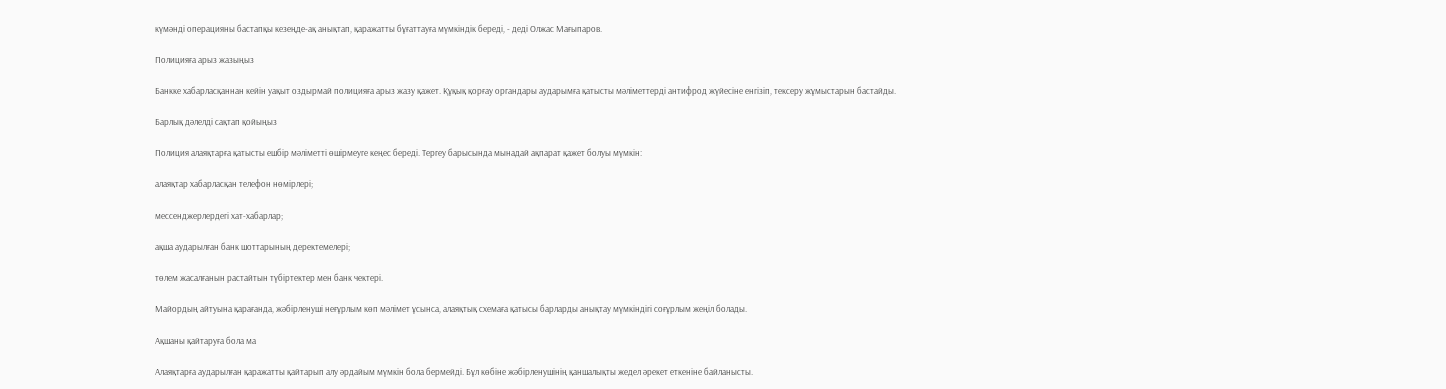күмәнді операцияны бастапқы кезеңде-ақ анықтап, қаражатты бұғаттауға мүмкіндік береді, - деді Олжас Мағыпаров.

Полицияға арыз жазыңыз

Банкке хабарласқаннан кейін уақыт оздырмай полицияға арыз жазу қажет. Құқық қорғау органдары аударымға қатысты мәліметтерді антифрод жүйесіне енгізіп, тексеру жұмыстарын бастайды.

Барлық дәлелді сақтап қойыңыз

Полиция алаяқтарға қатысты ешбір мәліметті өшірмеуге кеңес береді. Тергеу барысында мынадай ақпарат қажет болуы мүмкін:

алаяқтар хабарласқан телефон нөмірлері;

мессенджерлердегі хат-хабарлар;

ақша аударылған банк шоттарының деректемелері;

төлем жасалғанын растайтын түбіртектер мен банк чектері.

Майордың айтуына қарағанда, жәбірленуші неғұрлым көп мәлімет ұсынса, алаяқтық схемаға қатысы барларды анықтау мүмкіндігі соғұрлым жеңіл болады.

Ақшаны қайтаруға бола ма

Алаяқтарға аударылған қаражатты қайтарып алу әрдайым мүмкін бола бермейді. Бұл көбіне жәбірленушінің қаншалықты жедел әрекет еткеніне байланысты.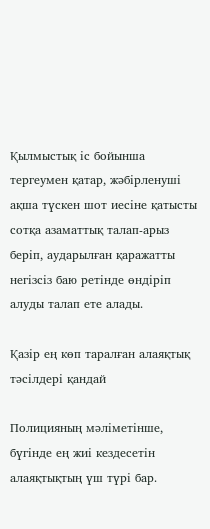Қылмыстық іс бойынша тергеумен қатар, жәбірленуші ақша түскен шот иесіне қатысты сотқа азаматтық талап-арыз беріп, аударылған қаражатты негізсіз баю ретінде өндіріп алуды талап ете алады.

Қазір ең көп таралған алаяқтық тәсілдері қандай

Полицияның мәліметінше, бүгінде ең жиі кездесетін алаяқтықтың үш түрі бар.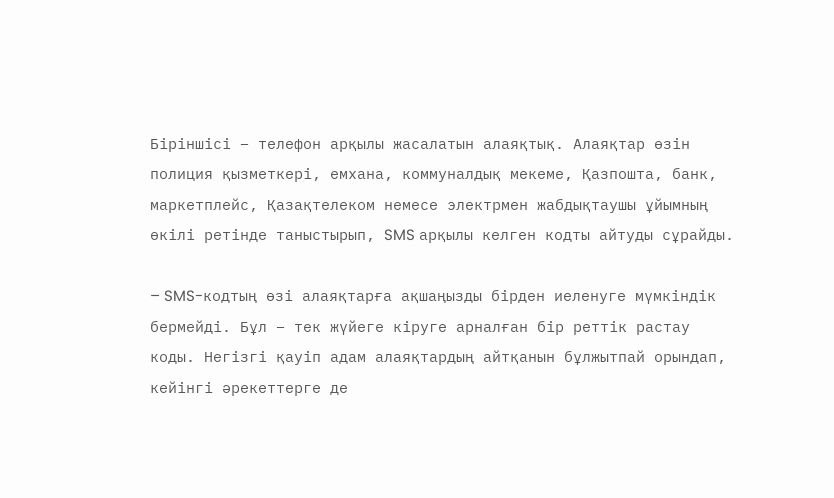Біріншісі – телефон арқылы жасалатын алаяқтық. Алаяқтар өзін полиция қызметкері, емхана, коммуналдық мекеме, Қазпошта, банк, маркетплейс, Қазақтелеком немесе электрмен жабдықтаушы ұйымның өкілі ретінде таныстырып, SMS арқылы келген кодты айтуды сұрайды.

– SMS-кодтың өзі алаяқтарға ақшаңызды бірден иеленуге мүмкіндік бермейді. Бұл – тек жүйеге кіруге арналған бір реттік растау коды. Негізгі қауіп адам алаяқтардың айтқанын бұлжытпай орындап, кейінгі әрекеттерге де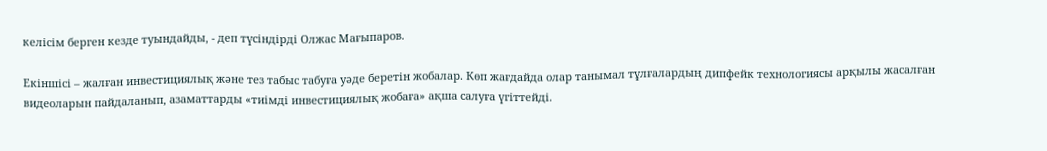келісім берген кезде туындайды, - деп түсіндірді Олжас Мағыпаров.

Екіншісі – жалған инвестициялық және тез табыс табуға уәде беретін жобалар. Көп жағдайда олар танымал тұлғалардың дипфейк технологиясы арқылы жасалған видеоларын пайдаланып, азаматтарды «тиімді инвестициялық жобаға» ақша салуға үгіттейді.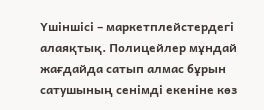Үшіншісі – маркетплейстердегі алаяқтық. Полицейлер мұндай жағдайда сатып алмас бұрын сатушының сенімді екеніне көз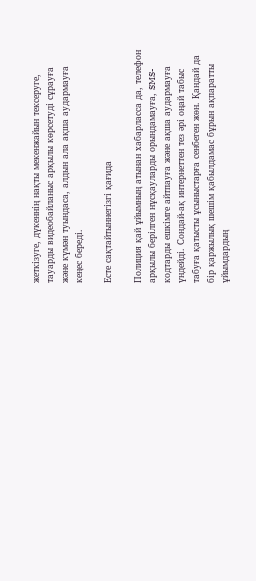жеткізуге, дүкеннің нақты мекенжайын тексеруге, тауарды видеобайланыс арқылы көрсетуді сұрауға және күмән туындаса, алдын ала ақша аудармауға кеңес береді.

Есте сақтайтыннегізгі қағида

Полиция қай ұйымның атынан хабарласса да, телефон арқылы берілген нұсқауларды орындамауға, SMS-кодтарды ешкімге айтпауға және ақша аудармауға үндейді. Сондай-ақ интернеттен тез әрі оңай табыс табуға қатысты ұсыныстарға сенбеген жөн. Қандай да бір қаржылық шешім қабылдамас бұрын ақпаратты ұйымдардың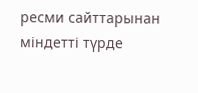ресми сайттарынан міндетті түрде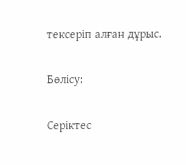тексеріп алған дұрыс.

Бөлісу:

Серіктес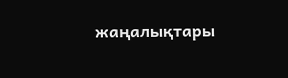жаңалықтары